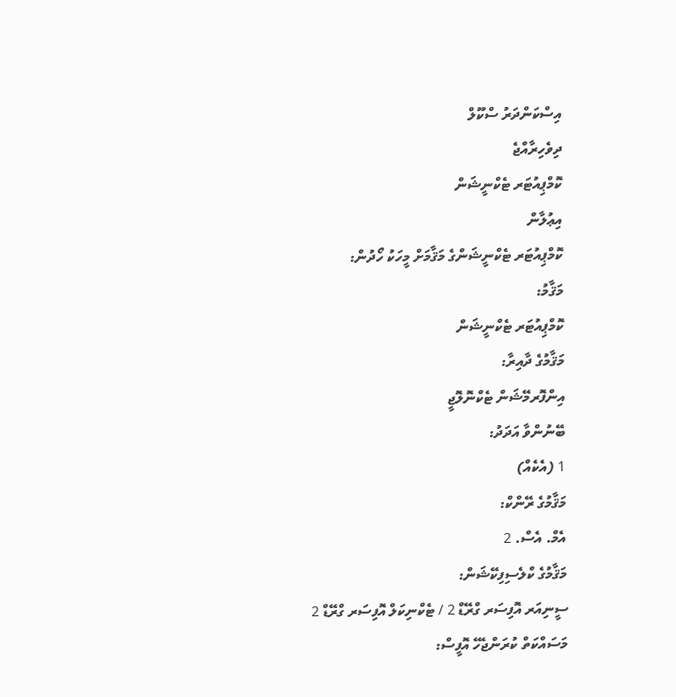އިސްކަންދަރު ސްކޫލް
ދިވެހިރާއްޖެ
ކޮމްޕިއުޓަރ ޓެކްނީޝަން
އިޢުލާން
ކޮމްޕިއުޓަރ ޓެކްނީޝަންގެ މަޤާމަށް މީހަކު ހޯދުން:
މަޤާމު:
ކޮމްޕިއުޓަރ ޓެކްނީޝަން
މަޤާމުގެ ދާއިރާ:
އިންފޮރމޭޝަން ޓެކްނޮލޮޖީ
ބޭނުންވާ އަދަދު:
1 (އެކެއް)
މަޤާމުގެ ރޭންކް:
އެމް. އެސް. 2
މަޤާމުގެ ކްލެސިފިކޭޝަން:
ސީނިއަރ އޮފިސަރ ގްރޭޑް 2 / ޓެކްނިކަލް އޮފިސަރ ގްރޭޑް 2
މަސައްކަތް ކުރަންޖެހޭ އޮފީސް: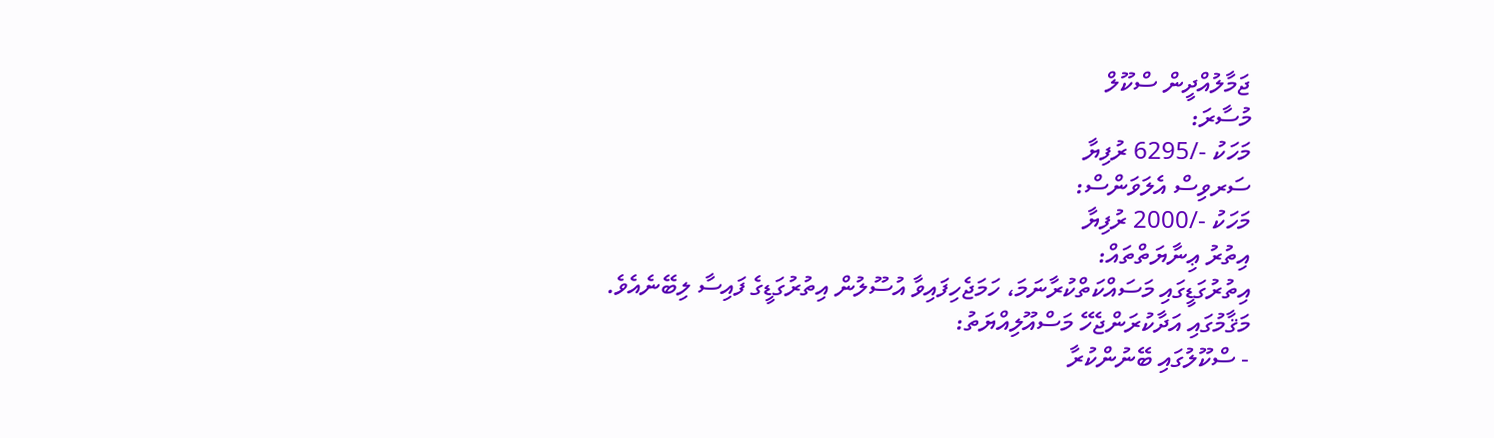ޖަމާލުއްދީން ސްކޫލް
މުސާރަ:
މަހަކު -/6295 ރުފިޔާ
ސަރވިސް އެލަވަންސް:
މަހަކު -/2000 ރުފިޔާ
އިތުރު ޢިނާޔަތްތައް:
އިތުރުގަޑީގައި މަސައްކަތްކުރާނަމަ، ހަމަޖެހިފައިވާ އުސޫލުން އިތުރުގަޑީގެ ފައިސާ ލިބޭނެއެވެ.
މަޤާމުގައި އަދާކުރަންޖެހޭ މަސްއޫލިއްޔަތު:
- ސްކޫލުގައި ބޭނުންކުރާ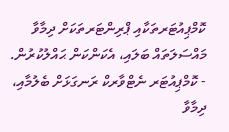ކޮމްޕިއުޓަރތަކާއި ޕްރިންޓަރތަކަށް ދިމާވާ މައްސަލަތައް ބަލައި، އެކަންކަން ޙައްލުކުރުން.
- ކޮމްޕިއުޓަރ ނެޓްވާރކް ރަނގަޅަށް ބެލުމާއި، ދިމާވާ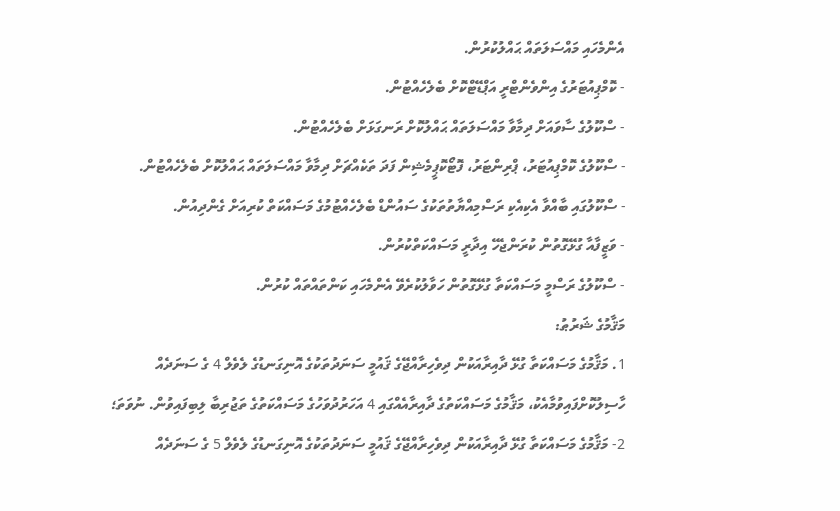އެންމެހައި މައްސަލަތައް ޙައްލުކުރުން.
- ކޮމްޕިއުޓަރުގެ އިންވެންޓްރީ އަޕްޑޭޓްކޮށް ބެލެހެއްޓުން.
- ސްކޫލުގެ ސާވައަށް ދިމާވާ މައްސަލަތައް ޙައްލުކޮށް ރަނގަޅަށް ބެލެހެއްޓުން.
- ސްކޫލުގެ ކޮމްޕިއުޓަރު، ޕްރިންޓަރު، ފޮޓޯކޮޕީމެޝިން ފަދަ ތަކެއްޗަށް ދިމާވާ މައްސަލަތައް ޙައްލުކޮށް ބެލެހެއްޓުން.
- ސްކޫލުގައި ބާއްވާ އެކިއެކި ރަސްމިއްޔާތުތަކުގެ ސައުންޑް ބެލެހެއްޓުމުގެ މަސައްކަތް ކުރިއަށް ގެންދިއުން.
- ވަޒީފާއާ ގުޅޭގޮތުން ކުރަންޖެހޭ އިދާރީ މަސައްކަތްކުރުން.
- ސްކޫލުގެ ރަސްމީ މަސައްކަތާ ގުޅޭގޮތުން ހަވާލުކުރެވޭ އެންމެހައި ކަންތައްތައް ކުރުން.
މަޤާމުގެ ޝަރުޠު:
1. މަޤާމުގެ މަސައްކަތާ ގުޅޭ ދާއިރާއަކުން ދިވެހިރާއްޖޭގެ ޤައުމީ ސަނަދުތަކުގެ އޮނިގަނޑުގެ ލެވެލް 4 ގެ ސަނަދެއް ހާސިލުކޮށްފައިވުމާއެކު، މަޤާމުގެ މަސައްކަތުގެ ދާއިރާއެއްގައި 4 އަހަރުދުވަހުގެ މަސައްކަތުގެ ތަޖުރިބާ ލިބިފައިވުން. ނުވަތަ؛
2- މަޤާމުގެ މަސައްކަތާ ގުޅޭ ދާއިރާއަކުން ދިވެހިރާއްޖޭގެ ޤައުމީ ސަނަދުތަކުގެ އޮނިގަނޑުގެ ލެވެލް 5 ގެ ސަނަދެއް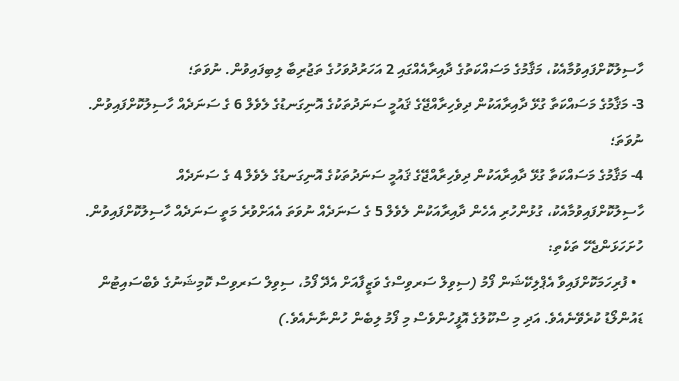ހާސިލުކޮށްފައިވުމާއެކު، މަޤާމުގެ މަސައްކަތުގެ ދާއިރާއެއްގައި 2 އަހަރުދުވަހުގެ ތަޖުރިބާ ލިބިފައިވުން. ނުވަތަ؛
3- މަޤާމުގެ މަސައްކަތާ ގުޅޭ ދާއިރާއަކުން ދިވެހިރާއްޖޭގެ ޤައުމީ ސަނަދުތަކުގެ އޮނިގަނޑުގެ ލެވެލް 6 ގެ ސަނަދެއް ހާސިލުކޮށްފައިވުން. ނުވަތަ؛
4- މަޤާމުގެ މަސައްކަތާ ގުޅޭ ދާއިރާއަކުން ދިވެހިރާއްޖޭގެ ޤައުމީ ސަނަދުތަކުގެ އޮނިގަނޑުގެ ލެވެލް 4 ގެ ސަނަދެއް ހާސިލުކޮށްފައިވުމާއެކު، ގުޅުންހުރި އެހެން ދާއިރާއަކުން ލެވެލް 5 ގެ ސަނަދެއް ނުވަތަ އެއަށްވުރެ މަތީ ސަނަދެއް ހާސިލުކޮށްފައިވުން.
ހުށަހަޅަންޖެހޭ ތަކެތި:
  • ފުރިހަމަކޮށްފައިވާ އެޕްލިކޭޝަން ފޯމު (ސިވިލް ސަރވިސްގެ ވަޒީފާއަށް އެދޭ ފޯމު، ސިވިލް ސަރވިސް ކޮމިޝަނުގެ ވެބްސައިޓުން ޑައުންލޯޑު ކުރެވޭނެއެވެ. އަދި މި ސްކޫލުގެ އޮފީހުންވެސް މި ފޯމު ލިބެން ހުންނާނެއެވެ.)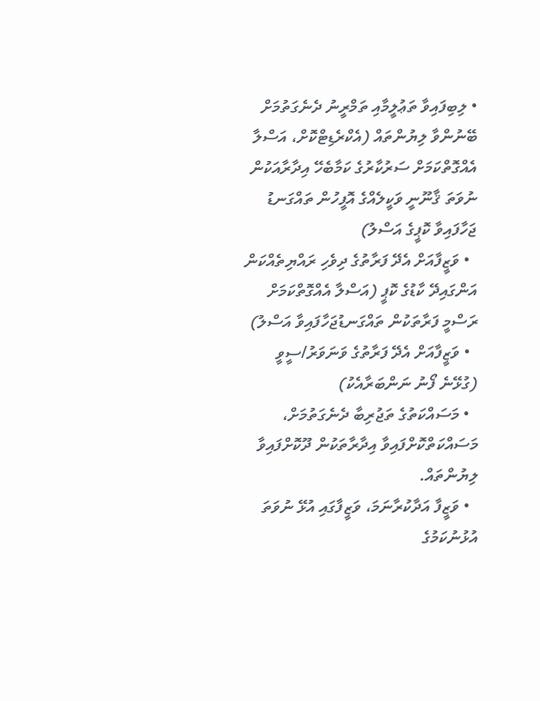• ލިބިފައިވާ ތަޢުލީމާއި ތަމްރީނު ދެނެގަތުމަށް ބޭނުންވާ ލިޔުންތައް (އެކްރެޑިޓްކޮށް، އަސްލާ އެއްގޮތްކަމަށް ސަރުކާރުގެ ކަމާބެހޭ އިދާރާއަކުން ނުވަތަ ޤާނޫނީ ވަކީލެއްގެ އޮފީހުން ތައްގަނޑު ޖަހާފައިވާ ކޮޕީގެ އަސްލު)
  • ވަޒީފާއަށް އެދޭ ފަރާތުގެ ދިވެހި ރައްޔިތެއްކަން އަންގައިދޭ ކާޑުގެ ކޮޕީ (އަސްލާ އެއްގޮތްކަމަށް ރަސްމީ ފަރާތަކުން ތައްގަނޑުޖަހާފައިވާ އަސްލު)
  • ވަޒީފާއަށް އެދޭ ފަރާތުގެ ވަނަވަރު/ސީވީ (ގުޅޭނެ ފޯނު ނަންބަރާއެކު)
  • މަސައްކަތުގެ ތަޖުރިބާ ދެނެގަތުމަށް، މަސައްކަތްކޮށްފައިވާ އިދާރާތަކުން ދޫކޮށްފައިވާ ލިޔުންތައް.
  • ވަޒީފާ އަދާކުރާނަމަ، ވަޒީފާގައި އުޅޭ ނުވަތަ އުޅުނުކަމުގެ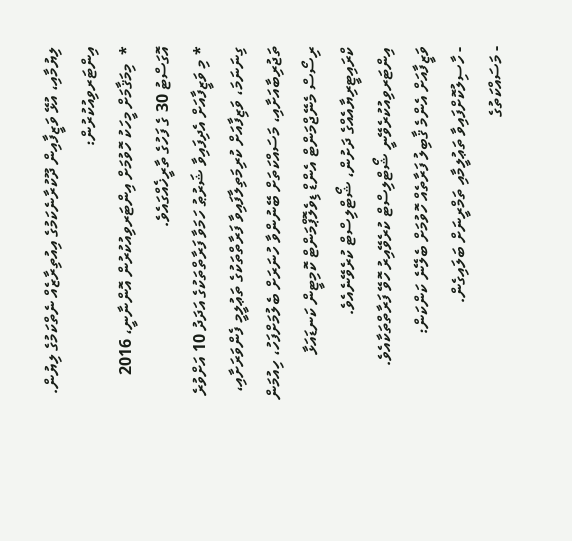ލިޔުމާއި، އުޅޭ ވަޒީފާއިން ދޫކުރާނެކަމުގެ އިއުތިރާޒެއް ނެތްކަމުގެ ލިޔުން.
އިންޓަރވިއުކުރުން:
*  މިމަޤާމަށް މީހަކު ހޮވުމަށް އިންޓަރވިއުކުރުން އޮންނާނީ، 2016 އޮގަސްޓު 30 ގެ ފަހުގެ ތާރީޚެއްގައެވެ.
* މި ވަޒީފާއަށް އެދިފައިވާ ޝަރުޠު ހަމަވާ ފަރާތްތަކުގެ އަދަދު 10 އަށްވުރެ ގިނަނަމަ، ވަޒިފާއަށް ކުރިމަތިލާފައިވާ ފަރާތްތަކުގެ ތަޢުލީމީ ފެންވަރަށާއި، ތަޖުރިބާއަށާއި، މަސައްކަތަށް ބޭނުންވާ ހުނަރަށް ބެލުމަށްފަހު، ހިއުމަން ރިސޯސް މެނޭޖްމަންޓް އެންޑް ޑިވެލޮޕްމަންޓް ކޮމިޓީން ކަނޑައަޅާ ކްރައިޓީރިޔާއެއްގެ ދަށުން، ޝޯޓްލިސްޓް ކުރެވޭނެއެވެ. އިންޓަރވިއުކުރެވޭނީ ޝޯޓްލިސްޓް ކުރެވޭއިރު ހޮވޭ ފަރާތްތަކާއެވެ.
ވަޒީފާއަށް އެންމެ ޤާބިލު ފަރާތެއް ހޮވުމަށް ބެލޭނެ ކަންކަން:
- ހާސިލުކޮށްފައިވާ ތަޢުލީމާއި ތަމްރީނަށް ބަލައިގެން.
- މަސައްކަތުގެ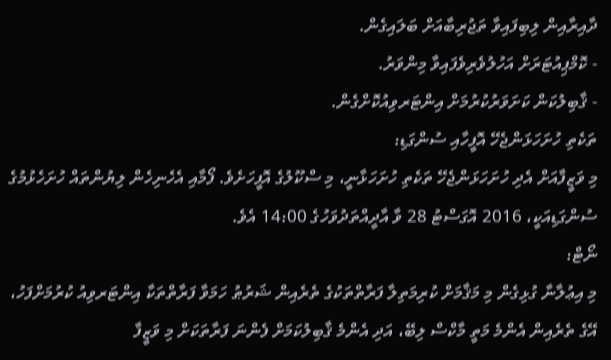ދާއިރާއިން ލިބިފައިވާ ތަޖުރިބާއަށް ބަލައިގެން.
- ކޮމްޕިއުޓަރަށް އަހުލުވެރިވެފައިވާ މިންވަރު.
- ޤާބިލުކަން ކަށަވަރުކުރުމަށް އިންޓަރވިއުކޮށްގެން.
ތަކެތި ހުށަހަޅަންޖެހޭ އޮފީހާއި ސުންގަޑި:
މި ވަޒީފާއަށް އެދި ހުށަހަޅަންޖެހޭ ތަކެތި ހުށަހަޅާނީ، މި ސްކޫލުގެ އޮފީހަށެވެ. ފޯމާއި އެހެނިހެން ލިޔުންތައް ހުށަހެޅުމުގެ ސުންގަޑިއަކީ، 2016 އޮގަސްޓު 28 ވާ އާދީއްތަދުވަހުގެ 14:00 އެވެ.
ނޯޓް:
މި އިޢުލާނާ ގުޅިގެން މި މަޤާމަށް ކުރިމަތިލާ ފަރާތްތަކުގެ ތެރެއިން ޝަރުޠު ހަމަވާ ފަރާތްތަކާ އިންޓަރވިއު ކުރުމަށްފަހު، އޭގެ ތެރެއިން އެންމެ މަތީ މާކްސް ލިބޭ، އަދި އެންމެ ޤާބިލުކަމަށް ފެންނަ ފަރާތަކަށް މި ވަޒީފާ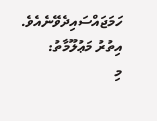ހަމަޖައްސައިދެވޭނެއެވެ.
އިތުރު މަޢުލޫމާތު:
މި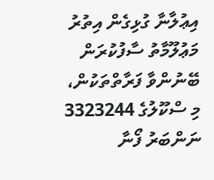އިޢުލާނާ ގުޅިގެން އިތުރު މަޢުލޫމާތު ސާފުކުރަން ބޭނުންވާ ފަރާތްތަކުން، މި ސްކޫލުގެ 3323244 ނަންބަރު ފޯނާ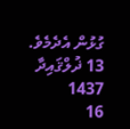ގުޅުން އެދެމެވެ.
13 ޛުލްޤައިދާ 1437
16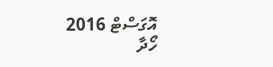އޮގަސްޓް 2016
ހޯދާ